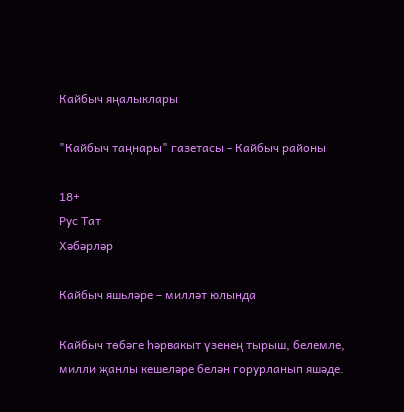Кайбыч яңалыклары

"Кайбыч таңнары" газетасы - Кайбыч районы

18+
Рус Тат
Хәбәрләр

Кайбыч яшьләре – милләт юлында

Кайбыч төбәге һәрвакыт үзенең тырыш, белемле, милли җанлы кешеләре белән горурланып яшәде.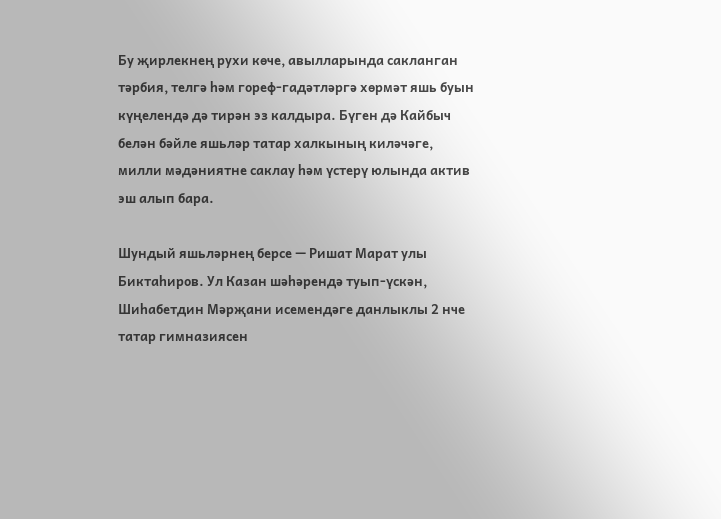Бу җирлекнең рухи көче, авылларында сакланган тәрбия, телгә һәм гореф-гадәтләргә хөрмәт яшь буын күңелендә дә тирән эз калдыра. Бүген дә Кайбыч белән бәйле яшьләр татар халкының киләчәге, милли мәдәниятне саклау һәм үстерү юлында актив эш алып бара.

Шундый яшьләрнең берсе — Ришат Марат улы Биктаһиров. Ул Казан шәһәрендә туып-үскән, Шиһабетдин Мәрҗани исемендәге данлыклы 2 нче татар гимназиясен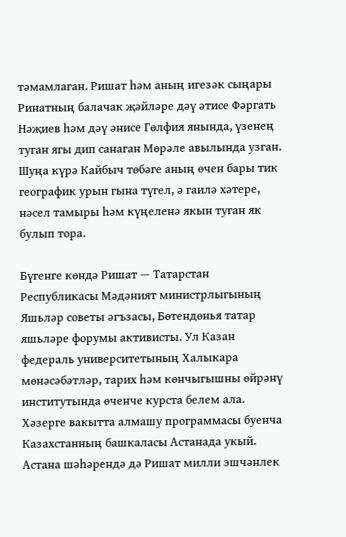тәмамлаган. Ришат һәм аның игезәк сыңары Ринатның балачак җәйләре дәү әтисе Фәргать Нәҗиев һәм дәү әнисе Гөлфия янында, үзенең туган ягы дип санаган Мөрәле авылында узган. Шуңа күрә Кайбыч төбәге аның өчен бары тик географик урын гына түгел, ә гаилә хәтере, нәсел тамыры һәм күңеленә якын туган як булып тора.

Бүгенге көндә Ришат — Татарстан Республикасы Мәдәният министрлыгының Яшьләр советы әгъзасы, Бөтендөнья татар яшьләре форумы активисты. Ул Казан федераль университетының Халыкара мөнәсәбәтләр, тарих һәм көнчыгышны өйрәнү институтында өченче курста белем ала. Хәзерге вакытта алмашу программасы буенча Казахстанның башкаласы Астанада укый. Астана шәһәрендә дә Ришат милли эшчәнлек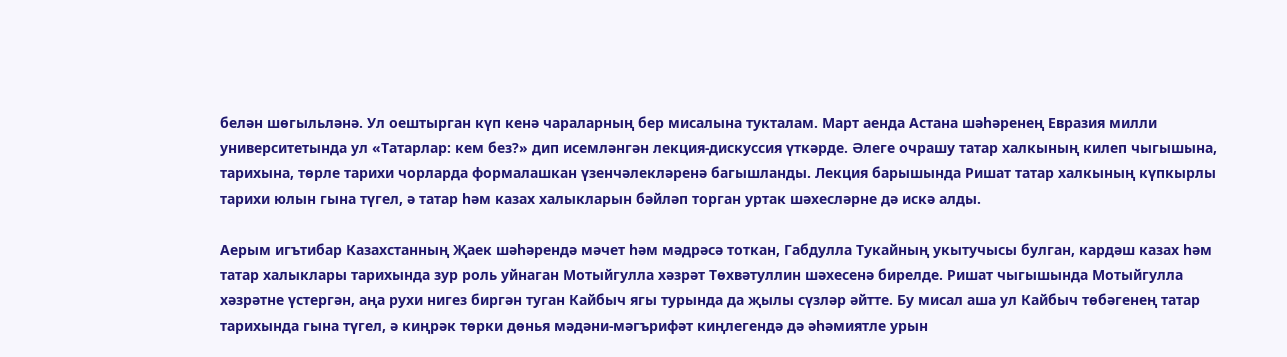белән шөгыльләнә. Ул оештырган күп кенә чараларның бер мисалына тукталам. Март аенда Астана шәһәренең Евразия милли университетында ул «Татарлар: кем без?» дип исемләнгән лекция-дискуссия үткәрде. Әлеге очрашу татар халкының килеп чыгышына, тарихына, төрле тарихи чорларда формалашкан үзенчәлекләренә багышланды. Лекция барышында Ришат татар халкының күпкырлы тарихи юлын гына түгел, ә татар һәм казах халыкларын бәйләп торган уртак шәхесләрне дә искә алды.

Аерым игътибар Казахстанның Җаек шәһәрендә мәчет һәм мәдрәсә тоткан, Габдулла Тукайның укытучысы булган, кардәш казах һәм татар халыклары тарихында зур роль уйнаган Мотыйгулла хәзрәт Төхвәтуллин шәхесенә бирелде. Ришат чыгышында Мотыйгулла хәзрәтне үстергән, аңа рухи нигез биргән туган Кайбыч ягы турында да җылы сүзләр әйтте. Бу мисал аша ул Кайбыч төбәгенең татар тарихында гына түгел, ә киңрәк төрки дөнья мәдәни-мәгърифәт киңлегендә дә әһәмиятле урын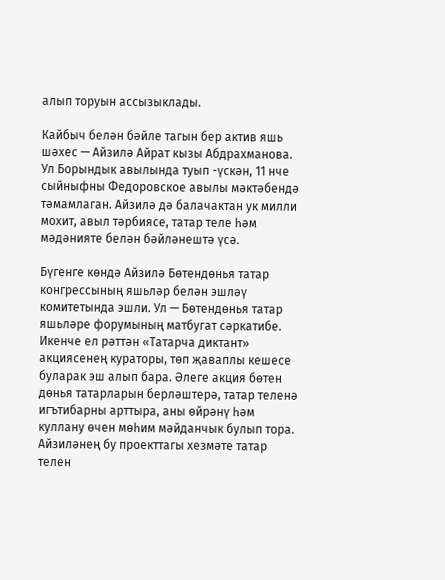алып торуын ассызыклады.

Кайбыч белән бәйле тагын бер актив яшь шәхес — Айзилә Айрат кызы Абдрахманова. Ул Борындык авылында туып -үскән, 11 нче сыйныфны Федоровское авылы мәктәбендә тәмамлаган. Айзилә дә балачактан ук милли мохит, авыл тәрбиясе, татар теле һәм мәдәнияте белән бәйләнештә үсә.

Бүгенге көндә Айзилә Бөтендөнья татар конгрессының яшьләр белән эшләү комитетында эшли. Ул — Бөтендөнья татар яшьләре форумының матбугат сәркатибе. Икенче ел рәттән «Татарча диктант» акциясенең кураторы, төп җаваплы кешесе буларак эш алып бара. Әлеге акция бөтен дөнья татарларын берләштерә, татар теленә игътибарны арттыра, аны өйрәнү һәм куллану өчен мөһим мәйданчык булып тора. Айзиләнең бу проекттагы хезмәте татар телен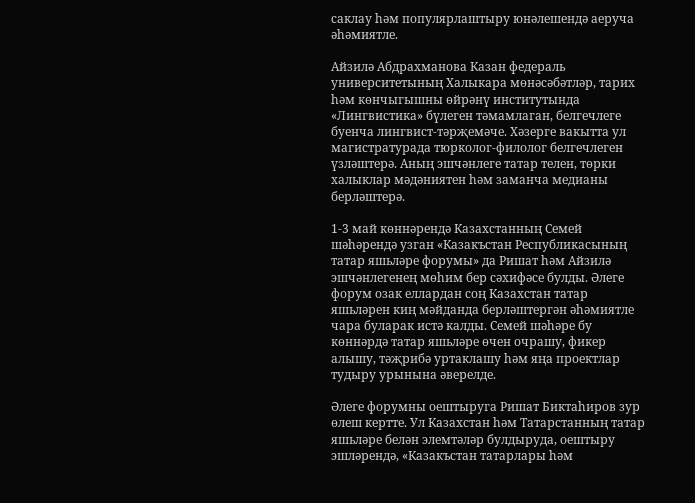саклау һәм популярлаштыру юнәлешендә аеруча әһәмиятле.

Айзилә Абдрахманова Казан федераль университетының Халыкара мөнәсәбәтләр, тарих һәм көнчыгышны өйрәнү институтында «Лингвистика» бүлеген тәмамлаган, белгечлеге буенча лингвист-тәрҗемәче. Хәзерге вакытта ул магистратурада тюрколог-филолог белгечлеген үзләштерә. Аның эшчәнлеге татар телен, төрки халыклар мәдәниятен һәм заманча медианы берләштерә.

1-3 май көннәрендә Казахстанның Семей шәһәрендә узган «Казакъстан Республикасының татар яшьләре форумы» да Ришат һәм Айзилә эшчәнлегенең мөһим бер сәхифәсе булды. Әлеге форум озак еллардан соң Казахстан татар яшьләрен киң мәйданда берләштергән әһәмиятле чара буларак истә калды. Семей шәһәре бу көннәрдә татар яшьләре өчен очрашу, фикер алышу, тәҗрибә уртаклашу һәм яңа проектлар тудыру урынына әверелде.

Әлеге форумны оештыруга Ришат Биктаһиров зур өлеш кертте. Ул Казахстан һәм Татарстанның татар яшьләре белән элемтәләр булдыруда, оештыру эшләрендә, «Казакъстан татарлары һәм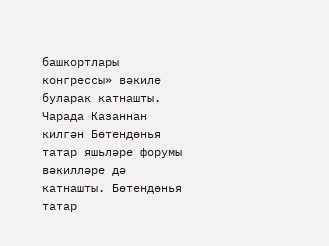башкортлары конгрессы» вәкиле буларак катнашты. Чарада Казаннан килгән Бөтендөнья татар яшьләре форумы вәкилләре дә катнашты. Бөтендөнья татар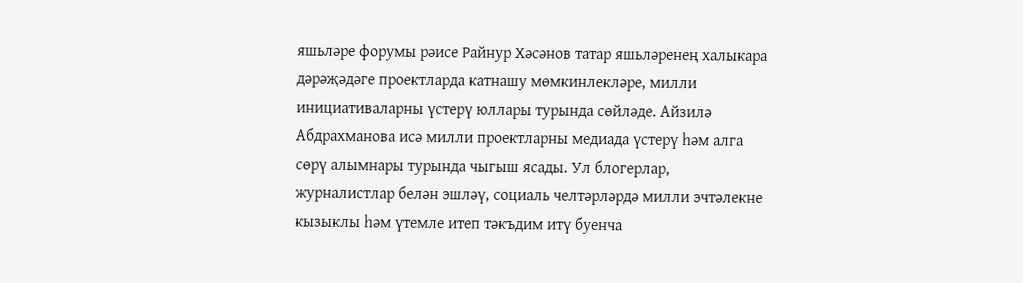яшьләре форумы рәисе Райнур Хәсәнов татар яшьләренең халыкара дәрәҗәдәге проектларда катнашу мөмкинлекләре, милли инициативаларны үстерү юллары турында сөйләде. Айзилә Абдрахманова исә милли проектларны медиада үстерү һәм алга сөрү алымнары турында чыгыш ясады. Ул блогерлар, журналистлар белән эшләү, социаль челтәрләрдә милли эчтәлекне кызыклы һәм үтемле итеп тәкъдим итү буенча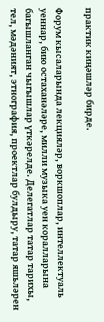практик киңәшләр бирде.

Форум кысаларында лекцияләр, воркшоплар, интеллектуаль уеннар, бию остаханәләре, милли музыка уен коралларына багышланган чыгышлар үткәрелде. Делегатлар татар тарихы, тел, мәдәният, этнография, проектлар булдыру, татар яшьләрен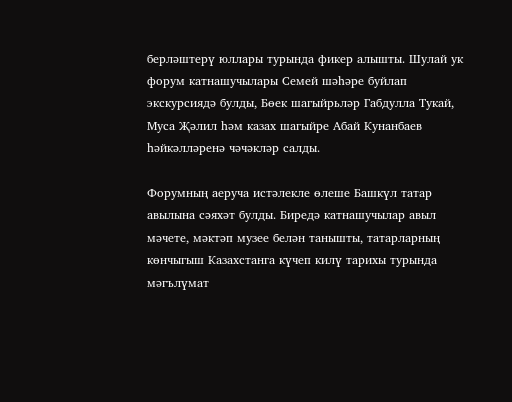берләштерү юллары турында фикер алышты. Шулай ук форум катнашучылары Семей шәһәре буйлап экскурсиядә булды, Бөек шагыйрьләр Габдулла Тукай, Муса Җәлил һәм казах шагыйре Абай Кунанбаев һәйкәлләренә чәчәкләр салды.

Форумның аеруча истәлекле өлеше Башкүл татар авылына сәяхәт булды. Биредә катнашучылар авыл мәчете, мәктәп музее белән танышты, татарларның көнчыгыш Казахстанга күчеп килү тарихы турында мәгълүмат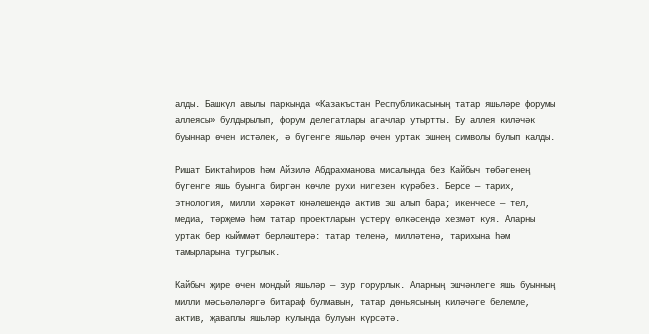алды. Башкүл авылы паркында «Казакъстан Республикасының татар яшьләре форумы аллеясы» булдырылып, форум делегатлары агачлар утыртты. Бу аллея киләчәк буыннар өчен истәлек, ә бүгенге яшьләр өчен уртак эшнең символы булып калды.

Ришат Биктаһиров һәм Айзилә Абдрахманова мисалында без Кайбыч төбәгенең бүгенге яшь буынга биргән көчле рухи нигезен күрәбез. Берсе — тарих, этнология, милли хәрәкәт юнәлешендә актив эш алып бара; икенчесе — тел, медиа, тәрҗемә һәм татар проектларын үстерү өлкәсендә хезмәт куя. Аларны уртак бер кыйммәт берләштерә: татар теленә, милләтенә, тарихына һәм тамырларына тугрылык.

Кайбыч җире өчен мондый яшьләр — зур горурлык. Аларның эшчәнлеге яшь буынның милли мәсьәләләргә битараф булмавын, татар дөньясының киләчәге белемле, актив, җаваплы яшьләр кулында булуын күрсәтә.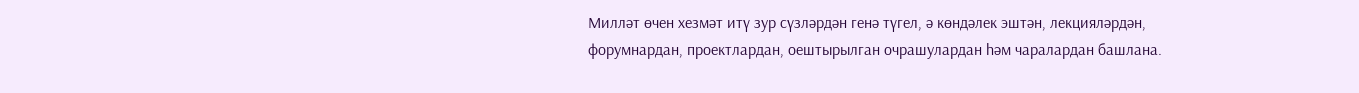Милләт өчен хезмәт итү зур сүзләрдән генә түгел, ә көндәлек эштән, лекцияләрдән, форумнардан, проектлардан, оештырылган очрашулардан һәм чаралардан башлана.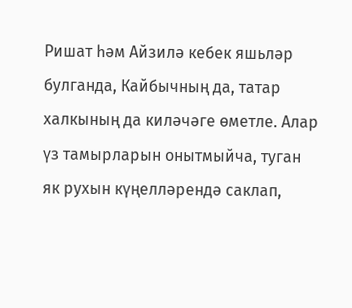Ришат һәм Айзилә кебек яшьләр булганда, Кайбычның да, татар халкының да киләчәге өметле. Алар үз тамырларын онытмыйча, туган як рухын күңелләрендә саклап,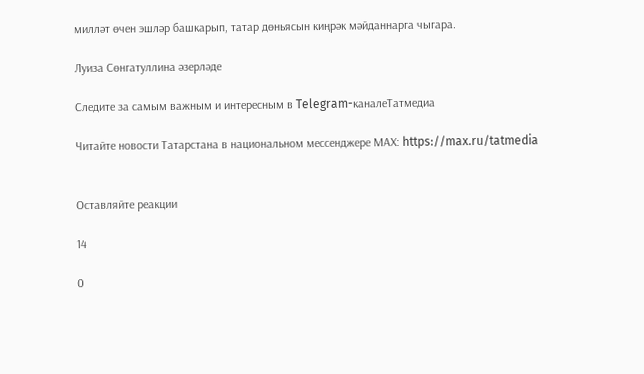милләт өчен эшләр башкарып, татар дөньясын киңрәк мәйданнарга чыгара.

Луиза Сөнгатуллина әзерләде

Следите за самым важным и интересным в Telegram-каналеТатмедиа

Читайте новости Татарстана в национальном мессенджере MАХ: https://max.ru/tatmedia


Оставляйте реакции

14

0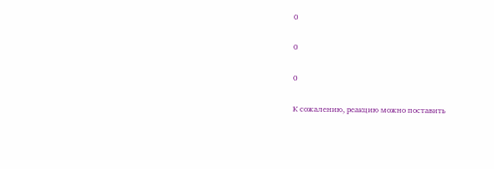0

0

0

К сожалению, реакцию можно поставить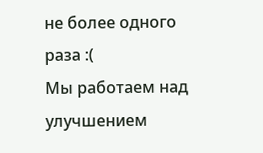не более одного раза :(
Мы работаем над улучшением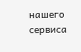нашего сервиса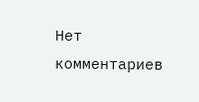Нет комментариев